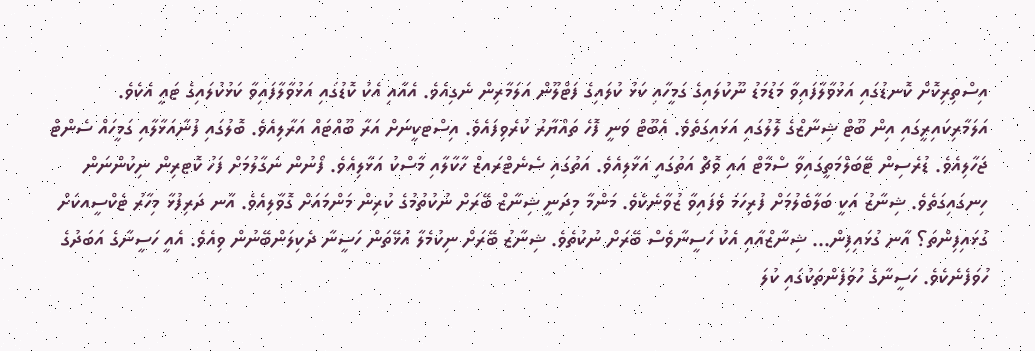އިސްތިރިކޮށް ކޮނޑުގައި އަޅުވާލާފައިވާ މަޑުމަޑު ނޫކުލައިގެ ގަމީހާއި ކަޅު ކުލައިގެ ފަޓްލޫން އަލަމާރިން ނެގިއެވެ. އެއާއި އެކު ކޮޑުގައި އަޅުވާލާފައިވާ ކަޅުކުލައިގެ ޓައީ އެކެވެ. އަލަމާރިކައިރީގައި އިން ބޫޓް ޝިނާޒްގެ ލޮލުގައި އަޅައިގަތެވެ. އެބޫޓް ވަނީ ފޮހެ ތައްޔާރު ކުރެވިފައެވެ. އިސްޓކީނަށް އަރާ ބޫއްޓައް އަރާލިއެވެ. ބޮލުގައި ފުނާއަޅާލާއި ގަމީހައް ސެންޓް ޖަހާލިއެވެ. ޑުރެސިން ޓޭބަލްމަތީގައިވާ ސްމާޓް އައި ވޮޗް އަތުގައި އަޅާލިއެވެ. އަތުގައި ސެނެޓްރައޒް ހާކާލާއި މާސްކު އަޅާލިއެވެ. ފޯނުން ނަގާލުމަށް ފަހު ކޮޓރިން ނިކުންނަން ހިނގައިގަތެވެ. ޝިނާޒު އަކީ ބަލާބެލުމަށް ފުރިހަމަ ވެފައިވާ ޒުވާނެކެވެ. މަންމާ މިދަނީ ޝިނާޒް ބޭރަށް ނުކުތުމުގެ ކުރިން މަންމައަށް ގޮވާލިއެވެ. އާނ ދަރިފުޅާ މިހާރު ޓެކްސީއކަށް ގުޅައިފިންތަ؟ އާނ ގުޅައިފިން... ޝިނާޒްއާއި އެކު ހަސީނާވެސް ބޭރަށް ނުކުތެވެ. ޝިނާޒު ބޭރަށް ނިކުމެލާ އުޅޭތަން ހަސީނާ ދެކިލަންބޭނުން ވިއެވެ. އެއީ ހަސީނާގެ އަބަދުގެ ހުވަފެނެކެވެ. ހަސީނާގެ ހުވަފެންތަކުގައި ކުލަ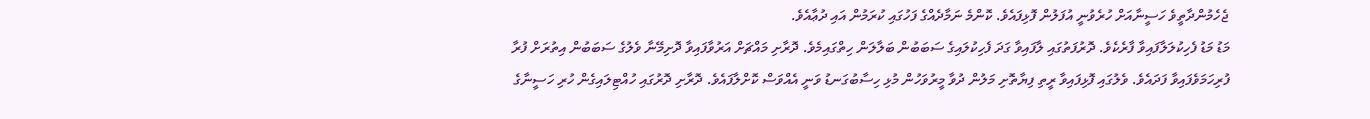ޖެހެމުންދާތީވެ ހަސީނާއަށް ހުރެވުނީ އުފަލުން ފޮޅިފައެވެ. ކޮންމެ ނަމާދެއްގެ ފަހުގައި ކުރަމުން އައި ދުޢާއެވެ.
މަޑު މަޑު ފެހިކުލަލާފައިވާ ފާރެކެވެ. ދޮރުފަތުގައި ލާފައިވާ ގަދަ ފެހިކުލައިގެ ސަބަބުން ބަލާލަން ހިތްގައިމެވެ. ދޮރާށި މައްޗަށް އަރުވާފައިވާ ދޮށިމޭނާ ވެލުގެ ސަބަބުން އިތުރަށް ފުރާ ފުރިހަމަވެފައިވާ ފަދައެވެ. ވެލުގައި ފޮޅިފައިވާ ރީތި ފިޔާތޮށި މަލުން ދުވާ މީރުވަހުން މުޅި ހިސާބުގަނޑު ވަނީ އެއްވަސް ކޮށްލާފައެވެ. ދޮރާށި ދޮރުގައި ހުއްޓިލައިގެން ހުރި ހަސީނާގެ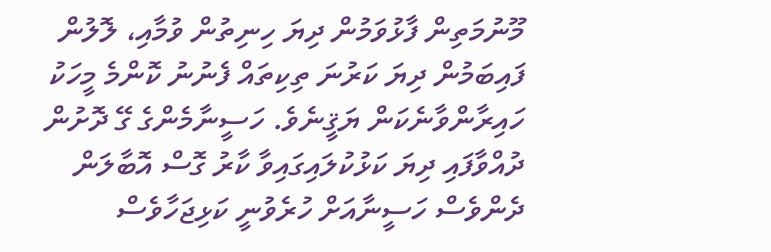މޫނުމަތިން ފާޅުވަމުން ދިޔަ ހިނިތުން ވުމާއި، ލޮލުން ފައިބަމުން ދިޔަ ކަރުނަ ތިކިތައް ފެނުނު ކޮންމެ މީހަކު ހައިރާންވާނެކަން ޔަޤީނެވެ. ހަސީނާމެންގެ ގޭ ދޮށުން ދުއްވާފައި ދިޔަ ކަޅުކުލައިގައިވާ ކާރު ގޮސް އޮބާލަން ދެންވެސް ހަސީނާއަށް ހުރެވުނީ ކަޅިޖަހާވެސް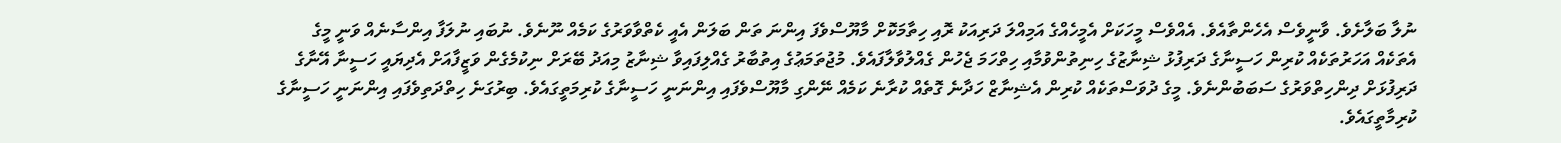ނުލާ ބަލާށެވެ. ވާނީވެސް އެހެންތާއެވެ. އެއްވެސް މީހަކަށް އެމީހެއްގެ އަމިއްލަ ދަރިއަކު ރޮއި ހިތާމަކޮށް މާޔޫސްވެފަ އިންނަ ތަން ބަލަން އެއީ ކެތްވާވަރުގެ ކަމެއް ނޫނެވެ. ނުބައި ނުލަފާ އިންސާނެއް ވަނީ މީގެ އެތަކެއް އަހަރުތަކެއް ކުރިން ހަސީނާގެ ދަރިފުޅު ޝިނާޒުގެ ހިނިތުންވުމާއި ހިތްހަމަ ޖެހުން ގެއްލުވާލާފައެވެ. މުޖުތަމަޢުގެ އިތުބާރު ގެއްލިފައިވާ ޝިނާޒު މިއަދު ބޭރަށް ނިކުމެގެން ވަޒީފާއަށް އެދިޔައީ ހަސީނާ އޭނާގެ ދަރިފުޅަށް ދިންހިތްވަރުގެ ސަބަބުންނެވެ. މީގެ ދުވަސްތަކެއް ކުރިން އެޝިނާޒް ހަދާނެ ގޮތެއް ކުރާނެ ކަމެއް ނޭންގި މާޔޫސްވެފައި އިންނަނީ ހަސީނާގެ ކުރިމަތީގައެވެ. ބިރުގަނެ ހިތްދަތިވެފައި އިންނަނީ ހަސީނާގެ ކުރިމާތީގައެވެ.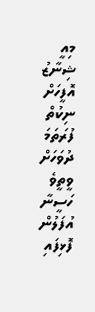މިއީ ޝިނާޒު އޮފީހަށް ނިކުތް ފުރަތަމަ ދުވަހަށް ވީތީވެ ހަސީނާ އުފަލުން ފޮޅިފައި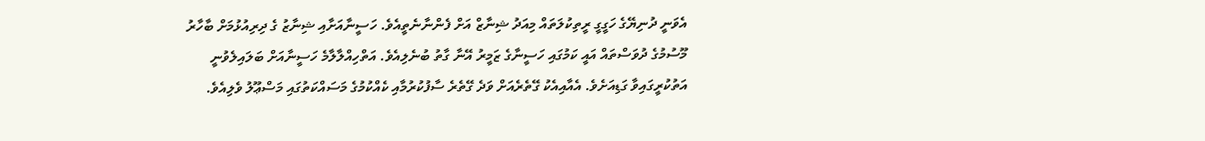އެވަނީ ދުނިޔޭގެ ހަގީގީ ރީތިކުލަތައް މިއަދު ޝިނާޒް އަށް ފެންނާނެތީއެވެ. ހަސީނާއަށާއި ޝިނާޒު ގެ ދިރިއުޅުމަށް ބާހާރު މޫސުމުގެ ދުވަސްތައް އައީ ކަމުގައި ހަސީނާގެ ޒަމީރު އޭނާ ގާތު ބުނެލިއެވެ. އަތްހިއްލާލާމެ ހަސީނާއަށް ބަލައިލެވުނީ އަތުކުރީގައިވާ ގަޑިއަށެވެ. އެއާއިއެކު ގޭތެރެއަށް ވަދެ ގޭތެރެ ސާފުކުރުމާއި ކެއްކުމުގެ މަސައްކަތުގައި މަސްޢޫލު ވެލިއެވެ.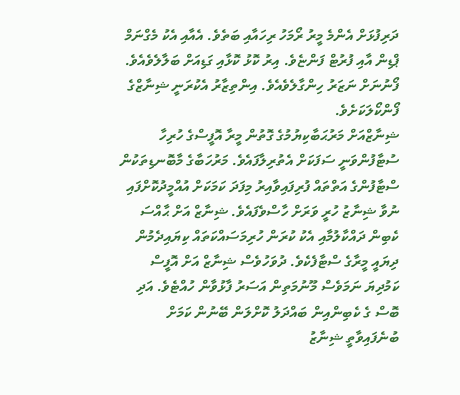ދަރިފުޅަށް އެންމެ މީރު ރޯމަހު ރިހައާއި ބަތެވެ. އެއާއި އެކު މެގްނަމް ޕްޑިން އާއި ފުރުޓް ފަންޏެވެ. އިރު ކޮޅު ކޮޅާއި ގަޑިއަށް ބަލާލެވެއެވެ. ފޯނުނަށް ނަޒަރު ހިންގާލެވެއެވެ. އިންތިޒާރު އެކުރަނީ ޝިނާޒްގެ ފޯންކޯލަކަށެވެ.
ޝިނާޒްއަށް މަރުޙަބާކިޔުމުގެ ގޮތުން މީރާ އޮފީސްގެ ހުރިހާ ސުޓާފުންވަނީ ސަފަކަށް އެތުރިލާފައެވެ. މަރުހަބާގެ މާބޮނޑިތަކުން ސްޓާފުންގެ އަތްތައް ފުރިފައިވާއިރު މިފަދަ ކަމަކަށް އުއްމީދުކޮށްފައި ނުވާ ޝިނާޒު ހުރީ ވަރަށް ހާސްވެފައެވެ. ޝިނާޒް އަށް ޙާއްސަ ކެބިން ދައްކާލުމާއި އެކު ކުރަން ހުރިމަސައްކަތައް ކިޔައިދެމުން ދިޔައީ މީރާގެ ސްޓާފެކެވެ. ދުވަހުވެސް ޝިނާޒް އަށް އޮފީސް ކަމުދިޔަ ނަމަވެސް މޫނުމަތިން އަސަރު ފާޅުވާން ހުއްޓެވެ. އަދި ބޮސް ގެ ކެބިންއިން ބައްދަލު ކޮށްލަން ބޭނުން ކަމަށް ބުނެފައިވާތީ ޝިނާޒު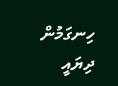ހިނގަމުން ދިޔައީ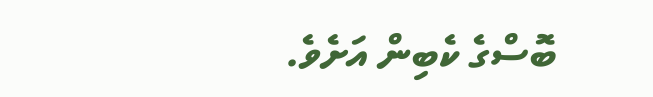ބޮސްގެ ކެބިން އަށެވެ.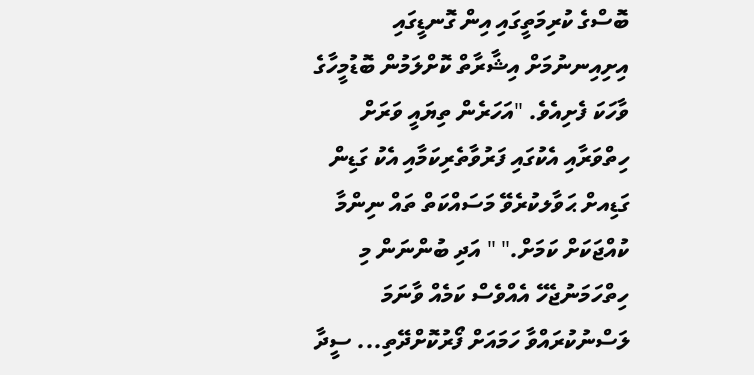ބޮސްގެ ކުރިމަތީގައި އިން ގޮނޑީގައި އިށިއިނނުމަށް އިޝާރާތް ކޮށްލަމުން ބޮޑުމީހާގެ ވާހަކަ ފެށިއެވެ. "އަހަރެން ތިޔައީ ވަރަށް ހިތްވަރާއި އެކުގައި ފަރުވާތެރިކަމާއި އެކު ގަޑިން ގަޑިއށް ޙަވާލކުރެވޭ މަސައްކަތް ތައް ނިންމާ ކުއްޖަކަށް ކަމަށް." " އަދި ބުންނަން މި ހިތްހަމަނުޖެހޭ އެއްވެސް ކަމެއް ވާނަމަ ލަސްނުކުރައްވާ ހަމައަށް ފޯރުކޮށްދޭތި... ސީދާ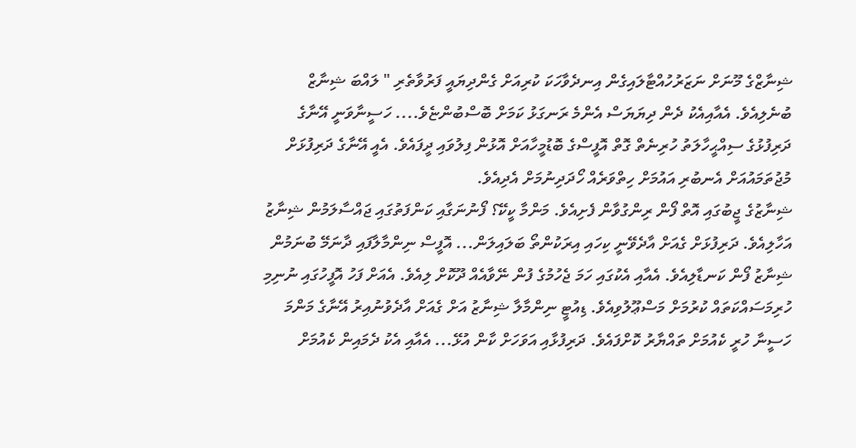ޝިނާޒްގެ މޫނަށް ނަޒަރުހުއްޓާލައިގެން އިނދެވާހަކަ ކުރިއަށް ގެންދިޔައީ ފަރުވާތެރި " ލައްބަ ޝިނާޒް ބުނެލިއެވެ. އެއާއިއެކު ދެން ދިޔަޔަސް އެންމެ ރަނގަޅު ކަމަށް ބޮސްބުންޏެވެ.... ހަސީނާވަނީ އޭނާގެ ދަރިފުޅުގެ ސިއްޙީހާލަތު ހުރިނެތް ގޮތް އޮފީސްގެ ބޮޑުމީހާއަށް އޮޅުން ފިލުވައި ދީފައެވެ. އެއީ އޭނާގެ ދަރިފުޅަށް މުޖުތަމައުއަށް އެނބުރި އައުމަށް ހިތްވަރެއް ހޯދަދިނުމަށް އެދިއެވެ.
ޝިނާޒުގެ ޖީބުގައި އޮތް ފޯން ރިންގުވާން ފެށިއެވެ. މަންމާ ކީކޭ؟ ފޯނުނަގާއި ކަންފަތުގައި ޖައްސާލަމުން ޝިނާޒު އަހާލިއެވެ. ދަރިފުޅަށް ގެއަށް އާދެވޭނީ ކިހައި އިރަކުންތޯ ބަލައިލަން... އޮފީސް ނިންމާލާފައި ދާނަމޭ ބުނަމުން ޝިނާޒު ފޯން ކަނޑާލިއެވެ. އެއާއި އެކުގައި ހަމަ ޖެހުމުގެ ފުން ނޭވާއެއް ދޫކޮށް ލިއެވެ. އެއަށް ފަހު އޮފީހުގައި ނުނިމި ހުރިމަސައްކަތައް ކުރުމަށް މަސްޢޫލުވިއެވެ. ޑިއުޓީ ނިންމާލާ ޝިނާޒު އަށް ގެއަށް އާދެވުނުއިރު އޭނާގެ މަންމަ ހަސީނާ ހުރީ ކެއުމަށް ތައްޔާރު ކޮށްފައެވެ. ދަރިފުޅާއި އަވަހަށް ކާން އުޅޭ... އެއާއި އެކު ދެމައިން ކެއުމަށް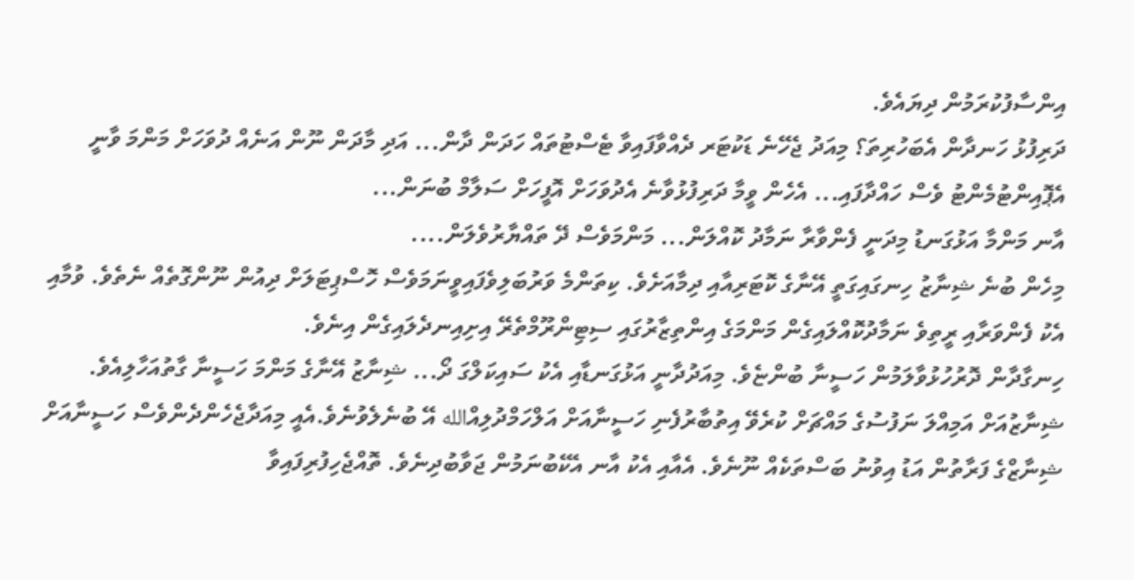އިންސާފުކުރަމުން ދިޔައެވެ.
ދަރިފުޅު ހަނދާން އެބަހުރިތަ؟ މިއަދު ޖެހޭނެ ޑަކުޓަރ ދެއްވާފައިވާ ޓެސްޓުތައް ހަދަން ދާން... އަދި މާދަން ނޫން އަނެއް ދުވަހަށް މަންމަ ވާނީ އެޕޮއިންޓުމެންޓު ވެސް ހައްދާފައި... އެހެން ވީމާ ދަރިފުޅުވާނެ އެދުވަހަށް އޮފީހަށް ސަލާމް ބުނަން...
އާނ މަންމާ އަޅުގަނޑު މިދަނީ ފެންވާރާ ނަމާދު ކޮއްލަން... މަންމަވެސް ދޭ ތައްޔާރުވެލަން....
މިހެން ބުނެ ޝިނާޒު ހިނގައިގަތީ އޭނާގެ ކޮޓަރިއާއި ދިމާއަށެވެ. ކިތަންމެ ވަރުބަލިވެފައިވީނަމަވެސް ހޮސްޕިޓަލަށް ދިއުން ނޫންގޮތެއް ނެތެވެ. ވުމާއި އެކު ފެންވަރާއި ރީތިވެ ނަމާދުކޮއްލައިގެން މަންމަގެ އިންތިޒާރުގައި ސިޓިންރޫމްތެރޭ އިށިއިނދެލައިގެން އިނެވެ.
ހިނގާދާން ދޮރުހުޅުވާލަމުން ހަސީނާ ބުންޏެވެ. މިއަދުދާނީ އަޅުގަނޑާއި އެކު ސައިކަލްގަ ދޯ... ޝިނާޒު އޭނާގެ މަންމަ ހަސީނާ ގާތުއަހާލިއެވެ. ޝިނާޒުއަށް އަމިއްލަ ނަފުސުގެ މައްޗަށް ކުރެވޭ އިތުބާރުފެނި ހަސީނާއަށް އަލްހަމްދުލިއްالله އޭ ބުނެލެވުނެވެ.އެއީ މިއަދާޖެހެންދެންވެސް ހަސީނާއަށް ޝިނާޒްގެ ފަރާތުން އަޑު އިވުނު ބަސްތަކެއް ނޫނެވެ. އެއާއި އެކު އާނ އެކޭބުނަމުން ޖަވާބުދިނެވެ. ތޮއްޖެހިފުރިފައިވާ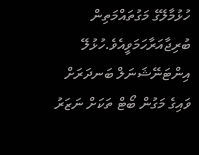ހުޅުމާލޭގެ މަގުތައްމަތިން ބުރިޖާއަރާހަމަވީއެވެ.ހުޅުލޭ އިންޓަނޭޝަނަލް ބަނދަރަށް ވައިގެ މަގުން ބޯޓް ތަކަށް ނަޒަރު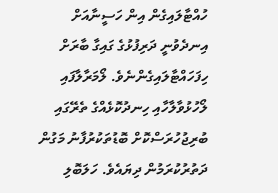ހުއްޓާލައިގެން އިން ހަސީނާއަށް އިނދެވުނީ ދަރިފުޅުގެ ގައިގާ ބާރަށް ހިފަހައްޓާލައިގެންނެވެ. ލޯމަރާލާފައި ލޯހުޅުވާލާހާއި ހިނދުކޮޅެއްގެ ތެރޭގައި ބުރިޖުހުރަސްކޮށް ބޮޑުތަކުރުފާނު މަގުން ދަތުރުކުރަމުން ދިޔައެވެ. ހަލަބޮލި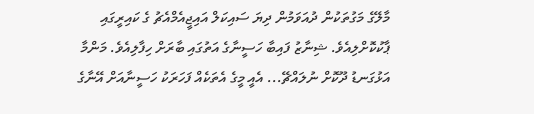މާލޭގެ މަގުތަކުން ދުއަވަމުން ދިޔަ ސައިކަލް އައިޖީއެމްއެޗު ގެ ކައިރީގައި ޕާކުކޮށްލިއެވެ. ޝިނާޒު ފައިބާ ހަސީނާގެ އަތުގައި ބާރަށް ހިފާލިއެވެ. މަންމާ އަޅުގަނޑު ދޫކޮށް ނުލައްޗޭ... އެއީ މީގެ އެތަކެއް ފަހަރަކު ހަސީނާއަށް އޭނާގެ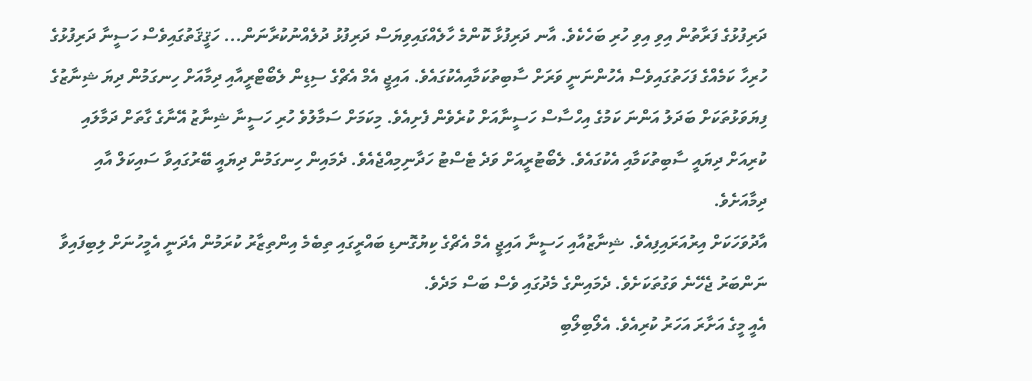ދަރިފުޅުގެ ފަރާތުން އިވި އިވި ހުރި ބަހެކެވެ. އާނ ދަރިފުޅާ ކޮންމެ ހާލެއްގައިވިޔަސް ދަރިފުޅު ދުލެއްނުކުރާނަން... ހަޤީޤަތުގައިވެސް ހަސީނާ ދަރިފުޅުގެ ހުރިހާ ކަމެއްގެ ފަހަތުގައިވެސް އެހުންނަނީ ވަރަށް ސާބިތުކަމާއިއެކުގައެވެ. އައިޖީ އެމް އެޗްގެ ސިޑިން ލެބޯޓްރީއާއި ދިމާއަށް ހިނގަމުން ދިޔަ ޝިނާޒުގެ ފިޔަވަޅުތަކަށް ބަދަލު އަންނަ ކަމުގެ އިހްސާސް ހަސީނާއަށް ކުރެވެން ފެށިއެވެ. މިކަމަށް ސަމާލުވެ ހުރި ހަސީނާ ޝިނާޒު އޭނާގެ ގާތަށް ދަމާލައި ކުރިއަށް ދިޔައީ ސާބިތުކަމާއި އެކުގައެވެ. ލެބޯޓުރީއަށް ވަދެ ޓެސްޓު ހަދާނިމިއްޖެއެވެ. ދެމައިން ހިނގަމުން ދިޔައީ ބޭރުގައިވާ ސައިކަލް އާއި ދިމާއަށެވެ.
އާދުވަހަކަށް އިރުއަރައިފިއެވެ. ޝިނާޒުއާއި ހަސީނާ އައިޖީ އެމް އެޗްގެ ކިޔުގޮނޑި ބައްރީގައި ތިބެމެ އިންތިޒާރު ކުރަމުން އެދަނީ އެމީހުނަށް ލިބިފައިވާ ނަންބަރު ޖެހޭނެ ވަގުތަކަށެވެ. ދެމައިންގެ މެދުގައި ވެސް ބަސް މަދެވެ.
އެއީ މީގެ އަށާރަ އަހަރު ކުރިއެވެ. އެލޯބިލޯބި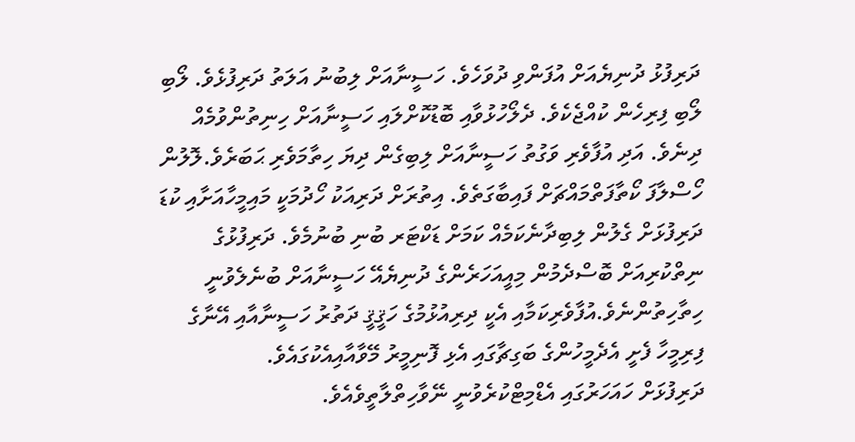ދަރިފުޅު ދުނިޔެއަށް އުފަންވި ދުވަހެވެ. ހަސީނާއަށް ލިބުނު އަލަތު ދަރިފުޅެވެ. ލޯބި ލޯބި ފިރިހެން ކުއްޖެކެވެ. ދެލޯހުޅުވާއި ބޮޑުކޮށްލައި ހަސީނާއަށް ހިނިތުންވުމެއް ދިނެވެ. އަދި އުފާވެރި ވަގުތު ހަސީނާއަށް ލިބިގެން ދިޔަ ހިތާމަވެރި ޙަބަރެވެ.ލޮލުން ހޯސްލާފަ ކޯތާފަތްމައްޗަށް ފައިބާގަތެވެ. އިތުރަށް ދަރިއަކު ހޯދުމަކީ މައިމީހާއަށާއި ކުޑަ ދަރިފުޅަށް ގެލުން ލިބިދާނެކަމެއް ކަމަށް ޑަކްޓަރ ބުނި ބުނުމެވެ. ދަރިފުޅުގެ ނިތްކުރިއަށް ބޮސްދެމުން މިއީއަހަރެންގެ ދުނިޔެއޭ ހަސީނާއަށް ބުނެލެވުނީ ހިތާހިތުންނެވެ.އުފާވެރިކަމާއި އެކީ ދިރިއުޅުމުގެ ހަޤީޤީ ދަތުރު ހަސީނާއާއި އޭނާގެ ފިރިމީހާ ފެށީ އެދެމީހުންގެ ބަގިޗާގައި އެޅި ފޮނިމީރު މޭވާއާއިއެކުގައެވެ.
ދަރިފުޅަށް ހައަހަރުގައި އެޑްމިޓްކުރެވުނީ ނޭވާހިތްލާތީވެއެވެ.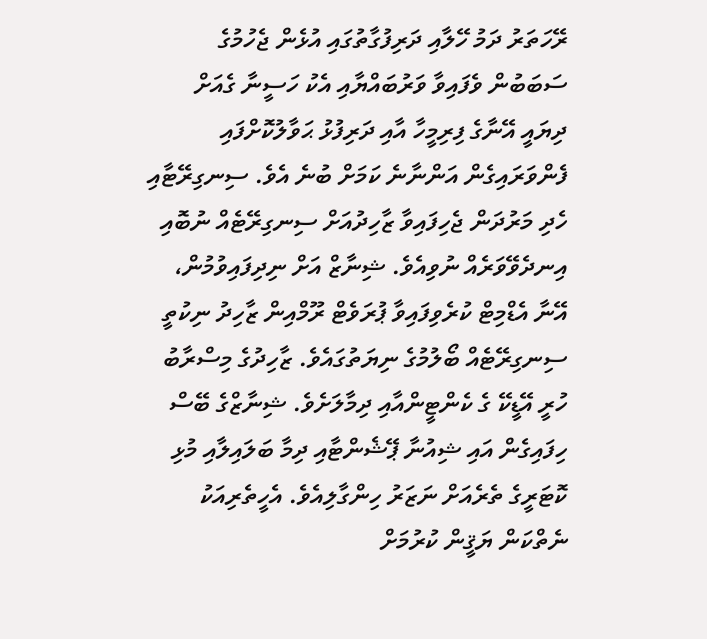ރޭހަތަރު ދަމު ހޭލާއި ދަރިފުގާތުގައި އުޅެން ޖެހުމުގެ ސަބަބުން ވެފައިވާ ވަރުބައްޔާއި އެކު ހަސީނާ ގެއަށް ދިޔައީ އޭނާގެ ފިރިމީހާ އާއި ދަރިފުޅު ޙަވާލުކޮށްފައި ފެންވަރައިގެން އަންނާނެ ކަމަށް ބުނެ އެވެ. ސިނގިރޭޓާއި ހެދި މަރުދަން ޖެހިފައިވާ ޒާހިދުއަށް ސިނގިރޭޓެއް ނުބޮއި އިނދެވޭވަރެއް ނުވިއެވެ. ޝިނާޒް އަށް ނިދިފައިވުމުން، އޭނާ އެޑްމިޓް ކުރެވިފައިވާ ޕުރަވެޓް ރޫމްއިން ޒާހިދު ނިކުތީ ސިނގިރޭޓެއް ބޯލުމުގެ ނިޔަތުގައެވެ. ޒާހިދުގެ މިސްރާބު ހުރީ އޭޑީކޭ ގެ ކެންޓީންއާއި ދިމާލަށެވެ. ޝިނާޒްގެ ބޭސް ހިފައިގެން އައި ޝިއުނާ ޕޭޝެންޓާއި ދިމާ ބަލައިލާއި މުޅި ކޮޓަރީގެ ތެރެއަށް ނަޒަރު ހިންގާލިއެވެ. އެހީތެރިއަކު ނެތްކަން ޔަޤީން ކުރުމަށް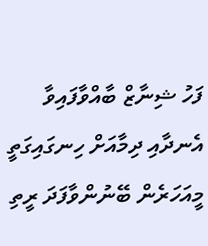ފަހު ޝިނާޒް ބާއްވާފައިވާ އެނދާއި ދިމާއަށް ހިނގައިގަތީ މީއަހަރެން ބޭނުންވާފަދަ ރީތި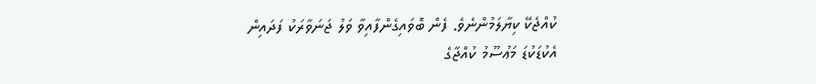ކުއްޖެކޭ ކިޔާލަމުންނެވެ. ފެން ބޮވައިގެންފާއިވާ ވަލު ޖަނަވާރަކު ފަދައިން އެކުޑަކުޑަ މަޢުސޫމު ކުއްޖާގެ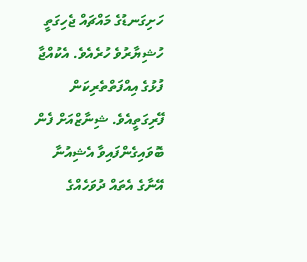ހަށިގަނޑުގެ މައްޗައް ޖެހިގަތީ ހުޝިޔާރުވެ ހުރެއެވެ. އެކުއްޖާ ފުޅުގެ އިއްފަތްތެރިކަން ފޭރިގަތީއެވެ. ޝިނާޒްއަށް ފެން ބޮވައިގެންފައިވާ އެޝިއުނާ އޭނާގެ އެތައް ދުވަހެއްގެ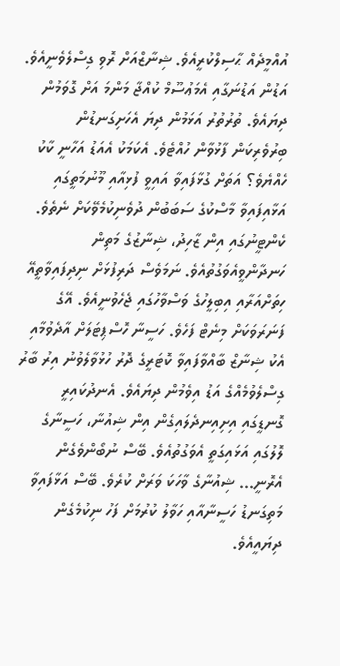އުއްމީދެއް ޙާސިލްކުރީއެވެ. ޝިނާޒްއަށް ރޮވި ގިސްލެވެނީއެވެ. އަޑުން އަޑުނަގާއި އެމަޢުސޫމް ކުއްޖާ މަންމަ އަށް ގޮވަމުން ދިޔައެވެ. ތުރުތުރު އަޅަމުން ދިޔަ އެހަށިގަނޑުން ބިރުވެރިކަން ފާޅުވާން ހުއްޓެވެ. އެކަމަކު އެއަޑު އަހާނީ ކާކު ހެއްޔެވެ؟ އަތަށް ގުޅާފައިވާ އައިވީ ފުޅިއާއި މޫނުމަތީގައި އަޅާއިފައިވާ މާސްކުގެ ސަބަބުން ދުވެނިކުމެވޭކަށް ނެތެވެ.
ކެންޓީނުގައި އިން ޒާހިދު، ޝިނާޒުގެ މަތިން ހަނދާންވީއެވަގުތުއެވެ. ނަމަވެސް ދަރިފުޅަށް ނިދިފައިވާތީއޭ ހިތަށްއަރާއި އިބިލީހުގެ ވަސްވާހުގައި ޖެހެވުނީއެވެ. އޭގެ ފަނަރަވަކަށް މިނެޓް ފަހެވެ. ހަސީނާ ހޮސްޕިޓަލަށް އާދެވުމާއި އެކު ޝިނާޒް ބާއްވާފައިވާ ކޮޓަރީގެ ދޮރު ހުޅުވާލެވުނު އިރު ބާރު ގިސްލެވުމެއްގެ އަޑު އިވެމުން ދިޔައެވެ. އެނދުކައިރީ ގޮނޑީގައި އިށިއިނދެލައިގެން އިން ޝިއުނާ، ހަސީނާގެ ލޮލުގައި އަޅައިގަތީ އެވަގުތުއެވެ. ބޭސް ނުބޯންވެގެން އެރޮނީ... ޝިއުނާގެ ވާހަކަ ވަރަށް ކުރެވެ. ބޭސް އަޅާފައިވާ މަތިގަނޑު ހަސީނާއާއި ހަވާލު ކުރުމަށް ފަހު ނިކުމެގެން ދިޔައީއެވެ.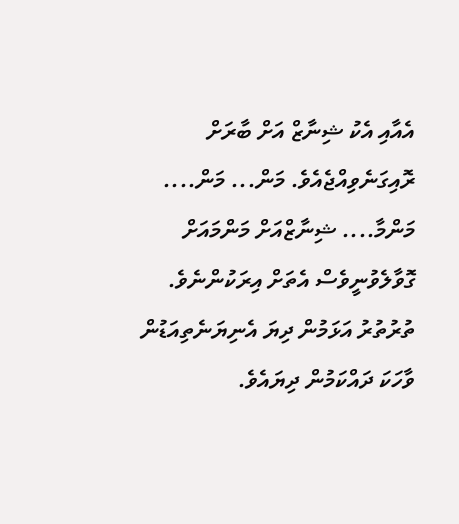އެއާއި އެކު ޝިނާޒް އަށް ބާރަށް ރޮއިގަނެވިއްޖެއެވެ. މަން... މަން.... މަންމާ.... ޝިނާޒްއަށް މަންމައަށް ގޮވާލެވުނީވެސް އެތަށް އިރަކުންނެވެ. ތުރުތުރު އަޅަމުން ދިޔަ އެނިޔަނެތިއަޑުން ވާހަކަ ދައްކަމުން ދިޔައެވެ.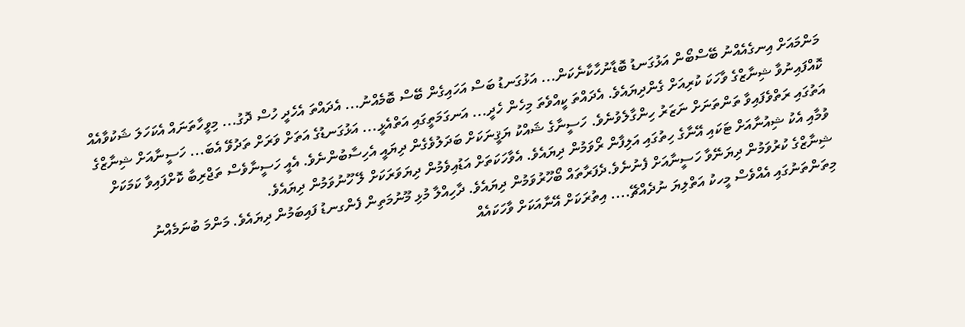މަންމައަށް އިނގެއެއްނު ބޭސްބޯން އަޅުގަނޑު ބޮޑާނުހާކާނެކަން... އަޅުގަނޑު ބަސް އަހައިގެން ބޭސް ބޮމެއްނު... އެދައްތަ އެހެދީ ހުސް ދޮގު... މިވީހާތަނައް އެކަހަލަ ޝަކުވާއެއް ކޮއްފައިނުވާ ޝިނާޒްގެ ވާހަކަ ކުރިއަށް ގެންދިޔައެވެ. އެދައްތަ ކީއްވެތަ މިހެން ހެދީ... އަނގަމަތީގައި އަތްއެޅީ... އަޅުގަނޑުގެ އަތަށް ވަރަށް ތަދުވޭ އެބަ... ހަސީނާއަށް ޝިނާޒްގެ އަތުގައި ރަތްވެފައިވާ ތަންތަނަށް ނަޒަރު ހިންގާލެވުނެވެ. ހަސީނާގެ ޝައްކު ޔަޤީނަކަށް ބަދަލުވެގެން ދިޔައީ އެހިސާބުންނެވެ. އެއީ ހަސީނާވެސް ތަޖްރިބާ ކޮށްފައިވާ ކަމަކަށް ވުމާއި އެކު ޝިއުނާއަށް ޓަކައި އޭނާގެ ހިތުގައި އަލިފާން ރޯވަމުން ދިޔައެވެ. އެވާހަކަތަށް އަޑުއިވެމުން ދިޔަވަރަކަށް ލޭ ހޫނުވަމުން ދިޔައެވެ.
ޝިނާޒްގެ ކުރުވަމުން ދިޔަނޭވާ ހަސީނާއަށް ފެނުނެވެ.ދެފަރާތައް ބޯހޫރުވަމުން ދިޔައެވެ. ދާހިއްލާ މުޅި މޫނުމަތިން ފެންގނޑު ފައިބަމުން ދިޔައެވެ. މަންމަ ބުނަމެއްނު މިތަންތަނުގައި އެއްވެސް މީހކު އަތްލިޔަ ނުދެއްޗޭ.... އިތުރަކަށް އޭނާއަކަށް ވާހަކައެއް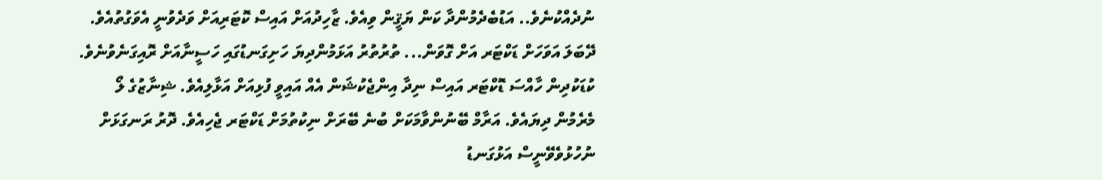ނުދެއްކުނެވެ.. އަޑުބެދެމުންދާ ކަން ޔަޤީން ވިއެވެ. ޒާހިދުއަށް އައިސް ކޮޓަރިއަށް ވަދެވުނީ އެވަގުތުއެވެ. ދޭބަލަ އަވަހަށް ޑަކްޓަރ އަށް ގޮވަން... ތުރުތުރު އަޅަމުންދިޔަ ހަށިގަނޑުގައި ހަސީނާއަށް ރޮއިގަނެވުނެވެ. ކުޑަކުދިން ހާއްސަ ޑޮކްޓަރ އައިސް ނިދާ އިންޖެކުޝަން އެއް އައިވީ ފުޅިއަށް އަޅާލިއެވެ. ޝިނާޒުގެ ލޯ މެރެމުން ދިޔައެވެ. އަރާމް ބޭނުންވާމަކަށް ބުނެ ބޭރަށް ނިކުތުމަށް ޑަކްޓަރ ޖެހިއެވެ. ދޮރު ރަނގަޅަށް ނުހުޅުވެވޭނީސް އަޅުގަނޑު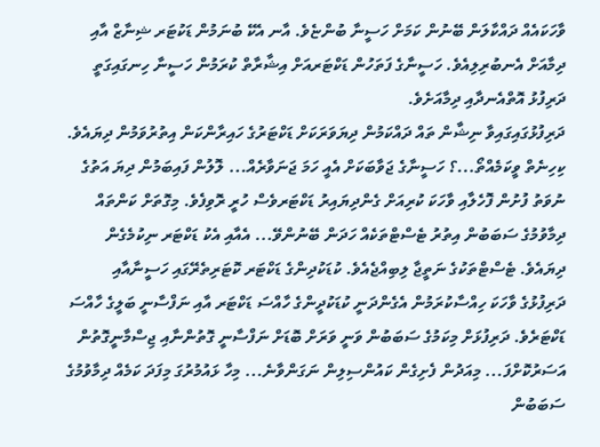ވާހަކައެއް ދައްކާލަން ބޭނުން ކަމަށް ހަސީނާ ބުންޏެވެ. އާނ އެކޭ ބުނަމުން ޑަކުޓަރ ޝިނާޒް އާއި ދިމާއަށް އެނބުރިލިއެވެ. ހަސީނާގެ ފަތަހުން ޑަކްޓަރއަށް އިޝާރާތް ކުރަމުން ހަސީނާ ހިނގައިގަތީ ދަރިފުޅު އޮތްއެނދާއި ދިމާއަށެވެ.
ދަރިފުޅުގައިގައިވާ ނިޝާން ތައް ދައްކަމުން ދިޔަވަރަކަށް ޑަކްޓަރުގެ ހައިރާންކަން އިތުރުވަމުން ދިޔައެވެ. ކިހިނެތް ވީކަމެއްތޯ...؟ ހަސީނާގެ ޖަވާބަކަށް އެއީ ހަމަ ޖަނަވާރެއް... ލޮލުން ފައިބަމުން ދިޔަ އަތުގެ ނުވަތު ފުށުން ފޮހެލާއި ވާހަކަ ކުރިއަށް ގެންދިޔައިރު ޑަކްޓަރވެސް ހުރީ ރޮވިފެވެ. މިގޮތަށް ކަންތައް ދިމާވުމުގެ ސަބަބުން އިތުރު ޓެސްޓްތަކެއް ހަދަން ބޭނުންވޭ... އެއާއި އެކު ޑަކްޓަރ ނިކުމެގެން ދިޔައެވެ. ޓެސްޓްތަކުގެ ނަތީޖާ ލިބިއްޖެއެވެ. ކުޑަކުދިންގެ ޑަކްޓަރ ކޮޓަރިތެރޭގައި ހަސީނާއާއި ދަރިފުޅުގެ ވާހަކަ ހިއްސާކުރަމުން އެގެންދަނީ ކުޑަކުދީންގެ ހާއްސަ ޑަކްޓަރ އާއި ނަފްސާނީ ބަލީގެ ހާއްސަ ޑަކްޓަރެވެ. ދަރިފުޅަށް މިކަމުގެ ސަބަބުން ވަނީ ވަރަށް ބޮޑަށް ނަފްސާނީ ގޮތުންނާއި ޖިސްމާނީގޮތުން އަސަރުކޮށްފަ... މިއަދުން ފެށިގެން ކައުންސިލިން ނަގަންވާނެ... މިހާ ޅައުމުރުގަ މިފަދަ ކަމެއް ދިމާވުމުގެ ސަބަބުން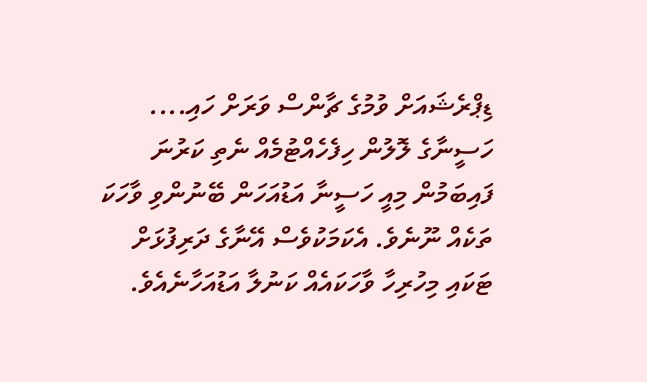ޑިޕްރެޝައަށް ވުމުގެ ޗާންސް ވަރަށް ހައި.... ހަސީނާގެ ލޮލުން ހިފެހެއްޓުމެއް ނެތި ކަރުނަ ފައިބަމުން މިއީ ހަސީނާ އަޑުއަހަން ބޭނުންވި ވާހަކަ ތަކެއް ނޫނެވެ. އެކަމަކުވެސް އޭނާގެ ދަރިފުޅަށް ޓަކައި މިހުރިހާ ވާހަކައެއް ކަނުލާ އަޑުއަހާނެއެވެ.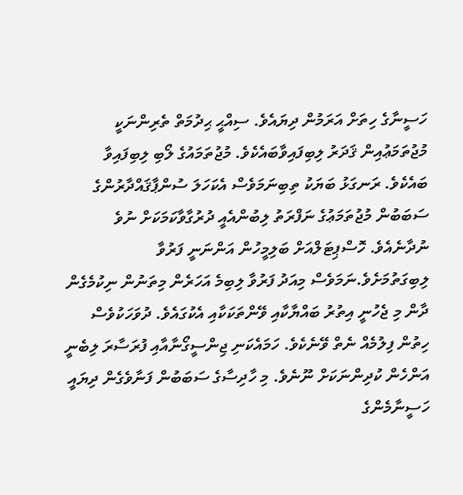ހަސީނާގެ ހިތަށް އަރަމުން ދިޔައެވެ. ސިއްޙީ ޙިދުމަތް ތެރިންނަކީ މުޖުތަމަޢުއިން ޤަދަރު ލިބިފައިވާބައެކެވެ. މުޖުތަމައުގެ ލޯބި ލިބިފައިވާ ބައެކެވެ. ރަނގަޅު ބަޔަކު ތިބިނަމަވެސް އެކަހަލަ ސުންޕާޤައްދާރުންގެ ސަބަބުން މުޖުތަމަޢުގެ ނަފްރަތު ލިބުންއެއީ ދުރުގާވާކަމަކަށް ނުވެ ނުދާނެއެވެ. ހޮސްޕިޓަލްއަށް ބަލިމީހުން އަންނަނީ ފަރުވާ ލިބިގަތުމަށެވެ.ނަމަވެސް މިއަދު ފަރުވާ ލިބިމެ އަހަރެން މިތަނުން ނިކުމެގެން ދާން މި ޖެހުނީ އިތުރު ބައްޔާކާއި ވޭންތަކަކާއި އެކުގައެވެ. ދުވަހަކުވެސް ހިތުން ފިލުމެއް ނެތް ވޭނެކެވެ. ހަމައެކަނި ޖިންސީގޯނާއާއި ފުރަސާރަ ލިބެނީ އަންހެން ކުދިންނަކަށް ނޫނެވެ. މި ހާދިސާގެ ސަބަބުން ފަނާވެގެން ދިޔައީ ހަސީނާމެންގެ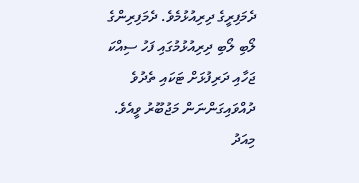ދެމަފިރީގެ ދިރިއުޅުމެވެ. ދެމަފިރިންގެ ލޯބި ލޯބި ދިރިއުޅުމުގައި ފަހު ސިއްކަ ޖަހާއި ދަރިފުޅަށް ޓަކައި ތެދުވެ ދުއްވައިގަންނަން މަޖުބޫރު ވީއެވެ. މިއަދު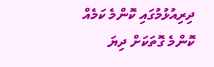ދިރިއުޅުމުގައި ކޮންމެ ކަމެއް ކޮންމެ ގޮތަކަށް ދިޔަ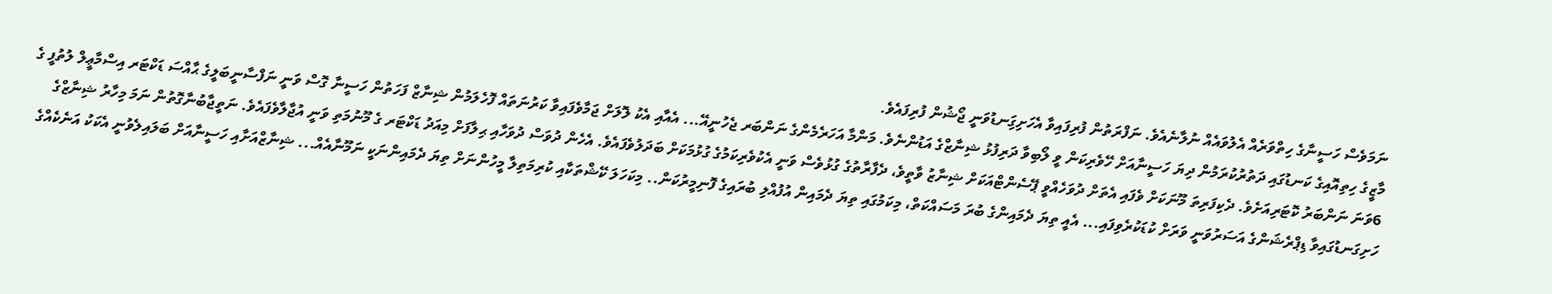ނަމަވެސް ހަސީނާގެ ހިތްވަރެއް އެލުވައެއް ނުލާނެއެވެ. ނަފްރަތުން ފުރިފައިވާ އެހަށިގަިނޑުވަނީ ޖޯޝުން ފުރިފައެވެ.
މާޒީގެ ހިތިއޮއިގެ ކަނޑުގައި ދަތުރުކުރަމުން ދިޔަ ހަސީނާއަށް ހޭވެރިކަން ވީ ލޯބިވާ ދަރިފުޅު ޝިނާޒްގެ އަޑުންނެވެ. މަންމާ އަހަރެމެންގެ ނަންބަރ ޖެހުނީއޭ... އެއާއި އެކު ލޮލަށް ޖަމާވެފައިވާ ކަރުނަތައް ފޮހެލަމުން ޝިނާޒް ފަހަތުން ހަސީނާ ގޮސް ވަނީ ނަފްސާނީބަލީގެ ޙާއްސަ ޑަކްޓަރ އިސްމާޢީލް ލުތުފީ ގެ 6ވަނަ ނަންބަރު ކޮޓަރިއަށެވެ. ދެކިފަރިތަ މޫނަކަށް ވެފައި އެތަށް ދުވަހެއްވީ ޕޭސެންޓްއަކަށް ޝިނާޒު ވާތީވެ، ދެފާރާތުގެ ގުޅުވެސް ވަނީ އެކުވެރިކަމުގެ ގުޅުމަކަށް ބަދަލުވެފައެވެ. އެހެން ދުވަސް ދުވަހާއި ޙިލާފަށް މިއަދު ޑަކްޓަރ ގެ މޫނުމަތި ވަނީ އުޖާލާވެފައެވެ. ނަތީޖާބުނާގޮތުން ނަމަ މިހާރު ޝިނާޒްގެ ހަށިގަނޑުގައިވާ ޑިޕްރެޝަންގެ އަސަރުވަނީ ވަރަށް ކުޑަކުރެވިފައި... އެއީ ތިޔަ ދެމައިންގެ ބުރަ މަސައްކަތް، މިކަމުގައި ތިޔަ ދެމައިން އުފުއްލި ބުރައިގެ ފޮނިމީރުކަން.. މިކަހަލަ ކޭޝްތަކާއި ކުރިމަތިލާ މީހުންނަށް ތިޔަ ދެމައިންނަކީ ނަމޫނާއެއް... ޝިނާޒްއަށާއި ހަސީނާއަށް ބަލައިލެވުނީ އެކަކު އަނެކެއްގެ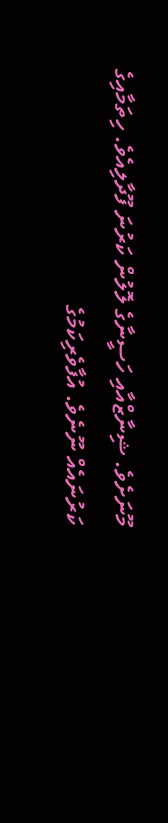މޫނަށެވެ. ޝިނާޒްއާއި ހަސީނާގެ ލޮލުން ކަރުނަ ފޫދާލިއެވެ. ހިތަމާއިގެ ކަރުނައެއް ނޫނެވެ. އުފާވެރިކަމުގެ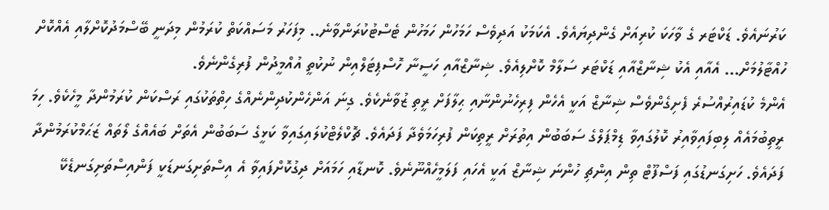ކަރުނައެވެ. ޑަކްޓަރ ގެ ވާހަކަ ކުރިއަށް ގެންދިޔައެވެ. އެކަމަކު އަދިވެސް ހަމަހުން ހަމަހުން ޓެސްޓުކުރަންވާނެ.. މިފަހަރު މަސައްކަތް ކުރަމުން މިދަނީ ބޭސްމަދުކޮށްލާއި އެއްކޮށް ހުއްޓާލުމަށް... އެއާއި އެކު ޝިނާޒްއާއި ޑަކްޓަރ ސަލާމް ކޮށްލިއެވެ. ޝިނާޒްއާއި ހަސީނާ ހޮސްޕިޓަލްއިން ނުކުތީ އުއްމީދުން ފުރިގެންނެވެ.
އެންމެ ކުޑައިރުއްސުރެ ފެށިގެންވެސް ޝިނާޒް އަކީ އެހެން ފިރިހެނުންނާއި ޙިލާފަށް ރީތި ޒުވާނެކެވެ. ގިނަ އަންހެންކުދިންނެއްގެ ހިތްތަކުގައި ރަސްކަން ކުރަމުންދާ މީހެކެވެ. ހިމަ ރީތިބުމައެއް ލިބިފައިވާއިރު ކޮލުގައިވާ ޑިމްޕަލްގެ ސަބަބުން އިތުރަށް ރީތިކަން ފުރިހަމަވެދާ ފަދައެވެ. ޗޮކްލެޓްކުލައިގައިވާ ކަޅީގެ ސަބަބުން އެތަށް ބައެއްގެ ލޯތައް ޒަޙަމްކުރަމުންދާ ފަދައެވެ. ހަށިގަނޑުގައި ފަސްފޫޓް ތިން އިންޗި ހުންނަ ޝިނާޒް އަކީ އެހައި ފަލަމީހެއްނޫނެވެ. ކޮނޑާއި ހަމައަށް ދިގުކޮށްފައިވާ އެ އިސްތަށިގަނޑަކީ ފަންއިސްތަށިގަނޑެކޭ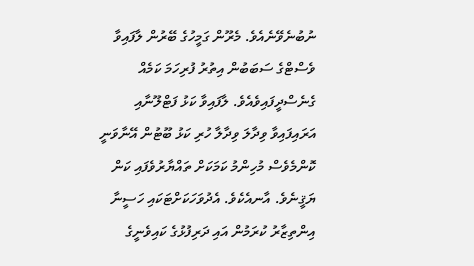ނުބުނެވޭނެއެވެ. މެރޫން ގަމީހުގެ ބޭރުން ލާފައިވާ ވެސްޓްގެ ސަބަބުން އިތުރު ފުރިހަމަ ކަމެއް ގެނެސްދީފައިވެއެވެ. ލާފައިވާ ކަޅު ފަޓްލޫނާއި އަރައިފައިވާ ވިދާލަ ވިދާލާ ހުރި ކަޅު ބޫޓުން އޭނާވަނީ ކޮންމެވެސް މުހިންމު ކަމަކަށް ތައްޔާރުވެފައި ކަން ޔަޤީނެވެ. އާނއެކެވެ. އެދުވަހަކަށްޓަކައި ހަސީނާ އިންތިޒާރު ކުރަމުން އައި ދަރިފުޅުގެ ކައިވެނީގެ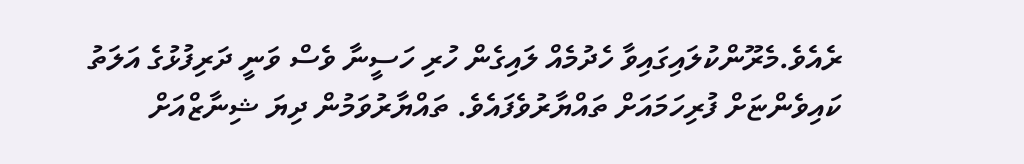ރެއެވެ.މެރޫންކުލައިގައިވާ ހެދުމެއް ލައިގެން ހުރި ހަސީނާ ވެސް ވަނީ ދަރިފުޅުގެ އަލަތު ކައިވެންޏަށް ފުރިހަމައަށް ތައްޔާރުވެފައެވެ. ތައްޔާރުވަމުން ދިޔަ ޝިނާޒްއަށް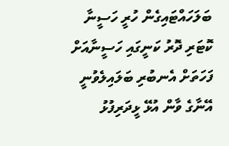ބަލަހައްޓައިގެން ހުރީ ހަސީނާ ކޮޓަރި ދޮރު ކަނީގައި ހަސީނާއަށް ފަހަތަށް އެނބުރި ބަލައިލެވުނީ އޭނާގެ ވާން އުޅޭ ޅީދަރިފުޅު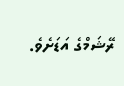ރޭޝަމްގެ އަޑަށެވެ.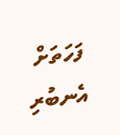ފަހަތަށް އެނބުރި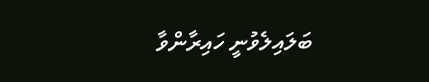ބަލައިލެވުނީ ހައިރާންވާ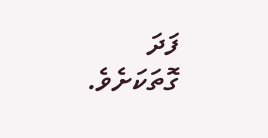ފަދަ ގޮތަކަށެވެ.